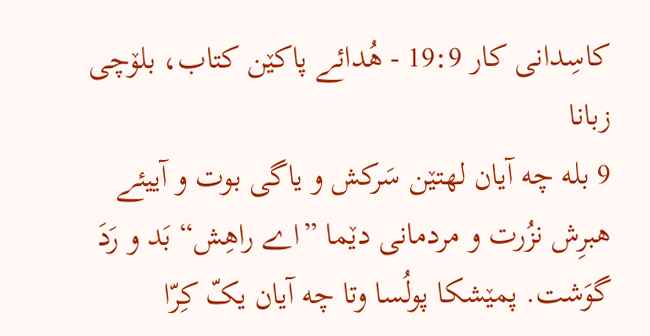کاسِدانی کار 19:9 - هُدائے پاکێن کتاب، بلۆچی زبانا
9 بله چه آیان لهتێن سَرکش و یاگی بوت و آییئے هبرِش نزُرت و مردمانی دێما ”اے راهِش“ بَد و رَدَ گوَشت. پمێشکا پولُسا وتا چه آیان یکّ کِرّا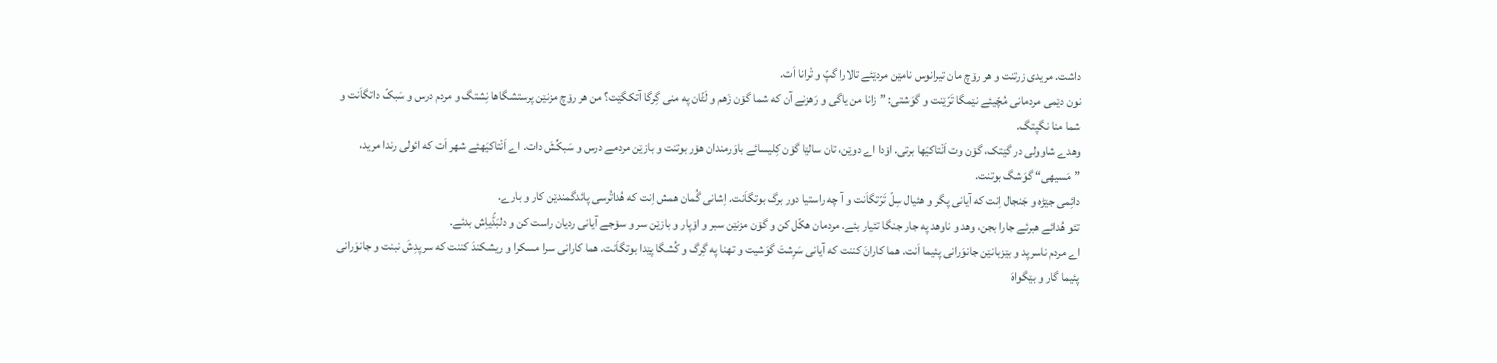داشت. مریدی زرتنت و هر رۆچ مان تیرانوس نامێن مردێئے تالارا گپّ و تْرانا اَت.
نون دێمی مردمانی مُچّیئے نێمگا تَرّێنت و گوَشتی: ”زانا من یاگی و رَهزنے آن که شما گۆن زَهم و لَٹّان په منی گِرگا آتکگێت؟ من هر رۆچ مزنێن پرستشگاها نِشتگ و مردم درس و سَبکّ داتگاَنت و شما منا نگپتگ.
وهدے شاوولی در گێتک، گۆن وت اَنْتاکیَها برتی. اۆدا اے دوێن، تان سالێا گۆن کِلیسائے باوَرمندان هۆر بوتنت و بازێن مردمے درس و سَبکِّشَ دات. اے اَنْتاکیَهئے شهر اَت که ائولی رندا مرید، ”مَسیهی“ گوَشگ بوتنت.
دائِمی جێڑه و جَنجال اِنت که آیانی پگر و هئیال سِلّ تَرّتگاَنت و آ چه راستیا دور برگ بوتگاَنت. اِشانی گُمان همش اِنت که هُداتُرسی پائدگمندێن کار و بارے.
تئو هُدائے هبرئے جارا بجن، وهد و ناوهد په جار جنگا تئیار بئے. مردمان هکّل کن و گۆن مزنێن سبر و اۆپار و بازێن سر و سۆجے آیانی ردیان راست کن و دلبَڈّیاِش بدئے.
اے مردم ناسرپد و بێزبانێن جانوَرانی پئیما اَنت. هما کارانَ کننت که آیانی سَرِشتَ گوَشیت و تهنا په گِرگ و کُشگا پێدا بوتگاَنت. هما کارانی سرا مسکرا و ریشکندَ کننت که سرپدِشَ نبنت و جانوَرانی پئیما گار و بێگواهَ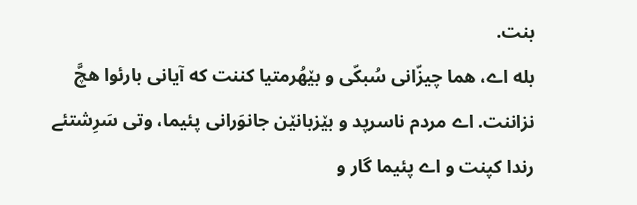بنت.
بله اے، هما چیزّانی سُبکّی و بێهُرمتیا کننت که آیانی بارئوا هچَّ نزاننت. اے مردم ناسرپد و بێزبانێن جانوَرانی پئیما، وتی سَرِشتئے رندا کپنت و اے پئیما گار و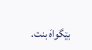بێگواهَ بنت.